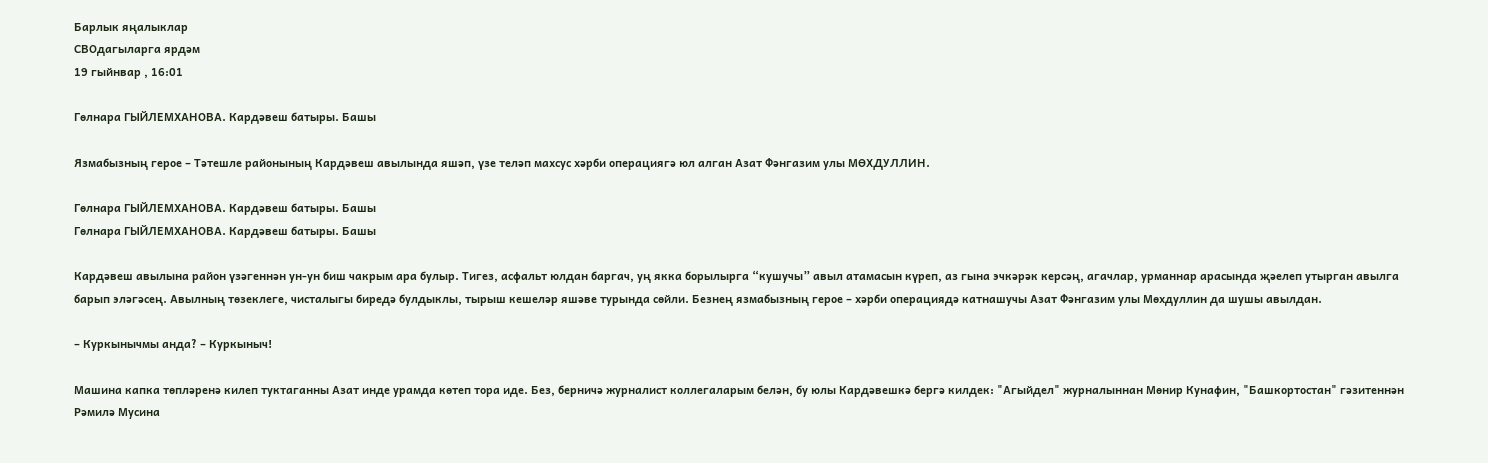Барлык яңалыклар
СВОдагыларга ярдәм
19 гыйнвар , 16:01

Гөлнара ГЫЙЛЕМХАНОВА. Кардәвеш батыры. Башы

Язмабызның герое – Тәтешле районының Кардәвеш авылында яшәп, үзе теләп махсус хәрби операциягә юл алган Азат Фәнгазим улы МӨХДУЛЛИН.

Гөлнара ГЫЙЛЕМХАНОВА. Кардәвеш батыры. Башы
Гөлнара ГЫЙЛЕМХАНОВА. Кардәвеш батыры. Башы

Кардәвеш авылына район үзәгеннән ун-ун биш чакрым ара булыр. Тигез, асфальт юлдан баргач, уң якка борылырга “кушучы” авыл атамасын күреп, аз гына эчкәрәк керсәң, агачлар, урманнар арасында җәелеп утырган авылга барып эләгәсең. Авылның төзеклеге, чисталыгы биредә булдыклы, тырыш кешеләр яшәве турында сөйли. Безнең язмабызның герое – хәрби операциядә катнашучы Азат Фәнгазим улы Мөхдуллин да шушы авылдан.

– Куркынычмы анда? – Куркыныч!

Машина капка төпләренә килеп туктаганны Азат инде урамда көтеп тора иде. Без, берничә журналист коллегаларым белән, бу юлы Кардәвешкә бергә килдек: "Агыйдел" журналыннан Мөнир Кунафин, "Башкортостан" гәзитеннән Рәмилә Мусина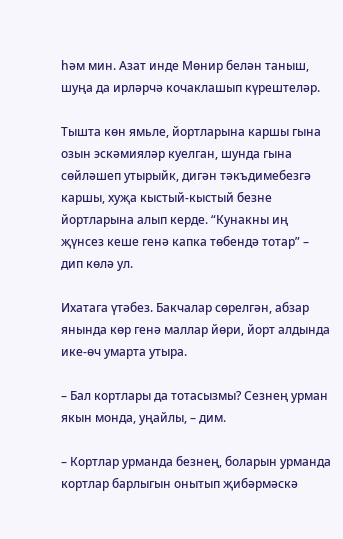һәм мин. Азат инде Мөнир белән таныш, шуңа да ирләрчә кочаклашып күрештеләр.

Тышта көн ямьле, йортларына каршы гына озын эскәмияләр куелган, шунда гына сөйләшеп утырыйк, дигән тәкъдимебезгә каршы, хуҗа кыстый-кыстый безне йортларына алып керде. “Кунакны иң җүнсез кеше генә капка төбендә тотар” – дип көлә ул.

Ихатага үтәбез. Бакчалар сөрелгән, абзар янында көр генә маллар йөри, йорт алдында ике-өч умарта утыра.

– Бал кортлары да тотасызмы? Сезнең урман якын монда, уңайлы, – дим.

– Кортлар урманда безнең, боларын урманда кортлар барлыгын онытып җибәрмәскә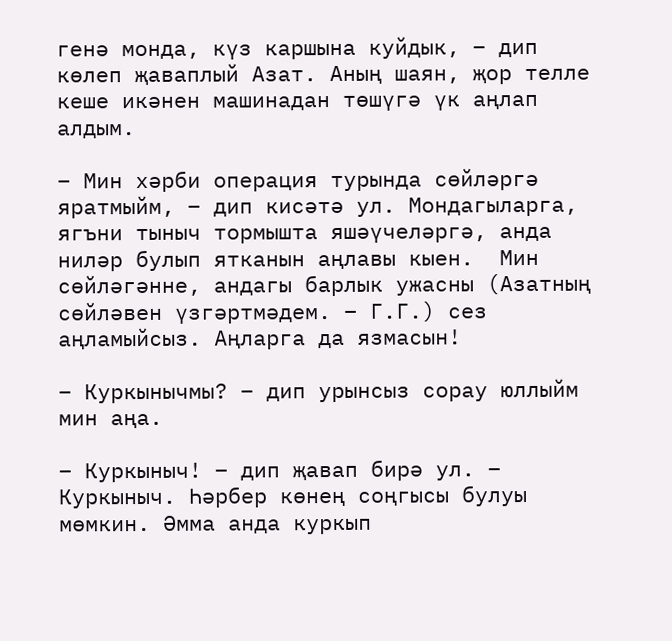генә монда, күз каршына куйдык, – дип көлеп җаваплый Азат. Аның шаян, җор телле кеше икәнен машинадан төшүгә үк аңлап алдым.

– Мин хәрби операция турында сөйләргә яратмыйм, – дип кисәтә ул. Мондагыларга, ягъни тыныч тормышта яшәүчеләргә, анда ниләр булып ятканын аңлавы кыен.  Мин сөйләгәнне, андагы барлык ужасны (Азатның сөйләвен үзгәртмәдем. – Г.Г.) сез аңламыйсыз. Аңларга да язмасын!

– Куркынычмы? – дип урынсыз сорау юллыйм мин аңа.

– Куркыныч! – дип җавап бирә ул. – Куркыныч. Һәрбер көнең соңгысы булуы мөмкин. Әмма анда куркып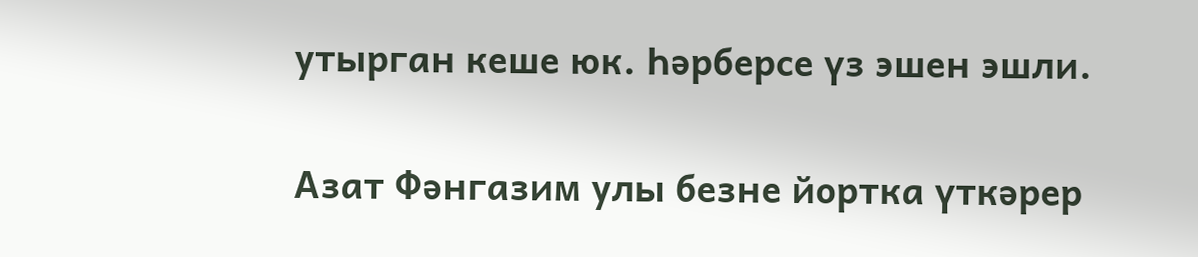утырган кеше юк. Һәрберсе үз эшен эшли.

Азат Фәнгазим улы безне йортка үткәрер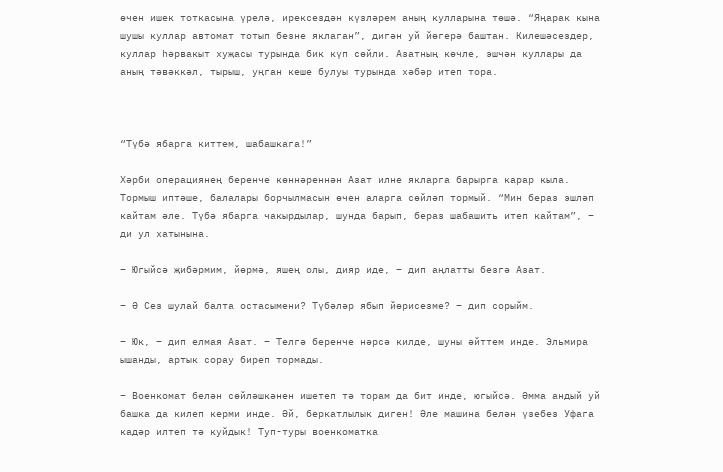өчен ишек тоткасына үрелә, ирексездән күзләрем аның кулларына төшә. “Яңарак кына шушы куллар автомат тотып безне яклаган”, дигән уй йөгерә баштан. Килешәсездер, куллар һәрвакыт хуҗасы турында бик күп сөйли. Азатның көчле, эшчән куллары да аның тәвәккәл, тырыш, уңган кеше булуы турында хәбәр итеп тора.



“Түбә ябарга киттем, шабашкага!”

Хәрби операциянең беренче көннәреннән Азат илне якларга барырга карар кыла. Тормыш иптәше, балалары борчылмасын өчен аларга сөйләп тормый. “Мин бераз эшләп кайтам әле. Түбә ябарга чакырдылар, шунда барып, бераз шабашить итеп кайтам”, – ди ул хатынына.

– Югыйсә җибәрмим, йөрмә, яшең олы, дияр иде, – дип аңлатты безгә Азат.

– Ә Сез шулай балта остасымени? Түбәләр ябып йөрисезме? – дип сорыйм.

– Юк, – дип елмая Азат. – Телгә беренче нәрсә килде, шуны әйттем инде. Эльмира ышанды, артык сорау биреп тормады.

– Военкомат белән сөйләшкәнен ишетеп тә торам да бит инде, югыйсә. Әмма андый уй башка да килеп керми инде. Әй, беркатлылык диген! Әле машина белән үзебез Уфага кадәр илтеп тә куйдык! Туп-туры военкоматка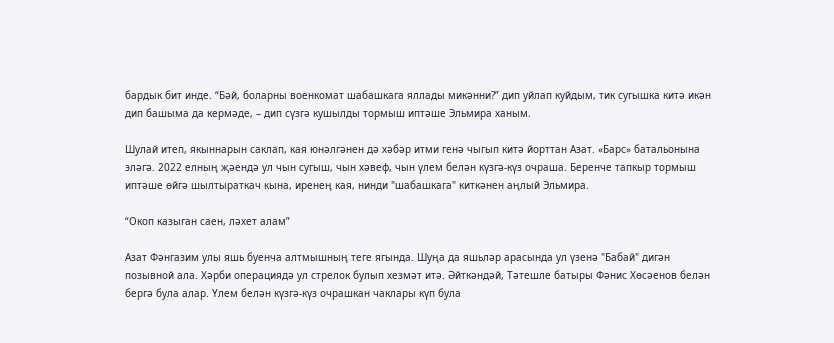бардык бит инде. “Бәй, боларны военкомат шабашкага яллады микәнни?” дип уйлап куйдым, тик сугышка китә икән дип башыма да кермәде, – дип сүзгә кушылды тормыш иптәше Эльмира ханым.

Шулай итеп, якыннарын саклап, кая юнәлгәнен дә хәбәр итми генә чыгып китә йорттан Азат. «Барс» батальонына эләгә. 2022 елның җәендә ул чын сугыш, чын хәвеф, чын үлем белән күзгә-күз очраша. Беренче тапкыр тормыш иптәше өйгә шылтыраткач кына, иренең кая, нинди "шабашкага" киткәнен аңлый Эльмира.

“Окоп казыган саен, ләхет алам”

Азат Фәнгазим улы яшь буенча алтмышның теге ягында. Шуңа да яшьләр арасында ул үзенә "Бабай" дигән позывной ала. Хәрби операциядә ул стрелок булып хезмәт итә. Әйткәндәй, Тәтешле батыры Фәнис Хөсәенов белән бергә була алар. Үлем белән күзгә-күз очрашкан чаклары күп була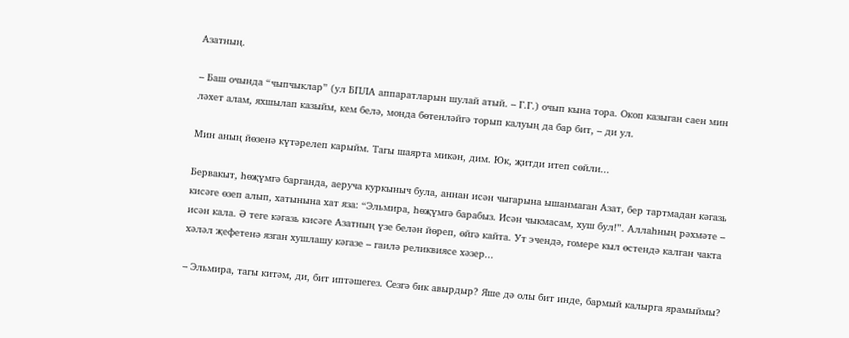Азатның.

– Баш очында “чыпчыклар” (ул БПЛА аппаратларын шулай атый. – Г.Г.) очып кына тора. Окоп казыган саен мин ләхет алам, яхшылап казыйм, кем белә, монда бөтенләйгә торып калуың да бар бит, – ди ул.

Мин аның йөзенә күтәрелеп карыйм. Тагы шаярта микән, дим. Юк, җитди итеп сөйли...

Бервакыт, һөҗүмгә барганда, аеруча куркыныч була, аннан исән чыгарына ышанмаган Азат, бер тартмадан кәгазь кисәге өзеп алып, хатынына хат яза: “Эльмира, һөҗүмгә барабыз. Исән чыкмасам, хуш бул!”. Аллаһның рәхмәте – исән кала. Ә теге кәгазь кисәге Азатның үзе белән йөреп, өйгә кайта. Ут эчендә, гомере кыл өстендә калган чакта хәләл җефетенә язган хушлашу кәгазе – гаилә реликвиясе хәзер...

– Эльмира, тагы китәм, ди, бит иптәшегез. Сезгә бик авырдыр? Яше дә олы бит инде, бармый калырга ярамыймы?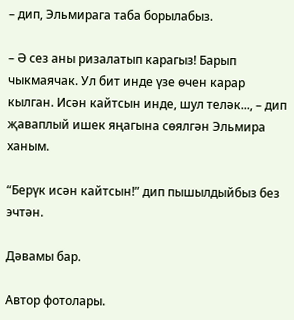– дип, Эльмирага таба борылабыз.

– Ә сез аны ризалатып карагыз! Барып чыкмаячак. Ул бит инде үзе өчен карар кылган. Исән кайтсын инде, шул теләк..., – дип җаваплый ишек яңагына сөялгән Эльмира ханым.

“Берүк исән кайтсын!” дип пышылдыйбыз без эчтән.

Дәвамы бар.

Автор фотолары.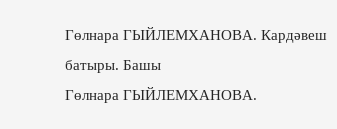Гөлнара ГЫЙЛЕМХАНОВА. Кардәвеш батыры. Башы
Гөлнара ГЫЙЛЕМХАНОВА.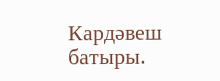Кардәвеш батыры.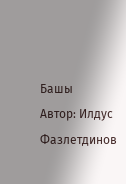Башы
Автор: Илдус Фазлетдинов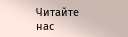Читайте нас